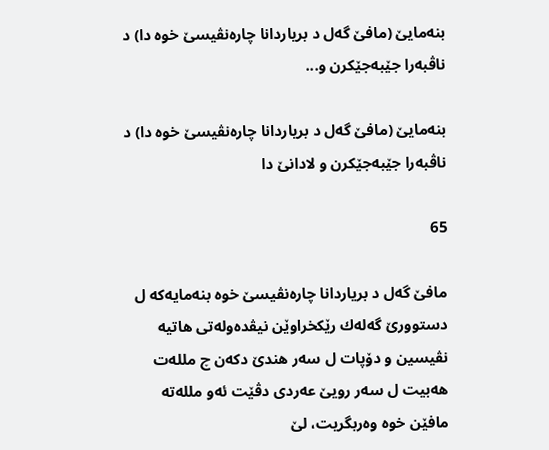بنه‌مایێ (مافێ گه‌ل د بریاردانا چاره‌نڤیسێ خوه‌ دا) د ناڤبه‌را جێبه‌جێكرن و...

بنه‌مایێ (مافێ گه‌ل د بریاردانا چاره‌نڤیسێ خوه‌ دا) د ناڤبه‌را جێبه‌جێكرن و لادانێ دا

65

مافێ گه‌ل د بریاردانا چاره‌نڤیسێ خوه‌ بنه‌مایه‌كه‌ ل دستوورێ گه‌له‌ك رێكخراوێن نیڤده‌وله‌تى هاتیه‌ نڤیسین و دۆپات ل سه‌ر هندێ دكه‌ن چ ملله‌ت هه‌بیت ل سه‌ر رویێ عه‌ردی دڤێت ئه‌و ملله‌ته‌ مافێن خوه‌ وه‌ربگریت، لێ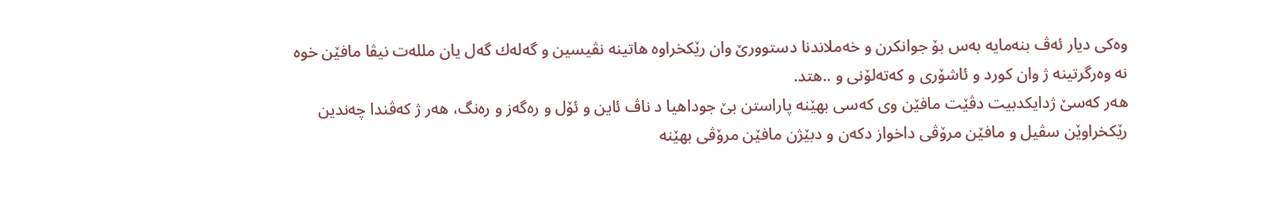وه‌كى دیار ئه‌ڤ بنه‌مایه‌ به‌س بۆ جوانكرن و خه‌ملاندنا دستوورێ وان رێكخراوه‌ هاتینه‌ نڤیسین و گه‌له‌ك گه‌ل یان ملله‌ت نیڤا مافێن خوه‌ نه‌ وه‌رگرتینه‌ ژ وان كورد و ئاشۆری و كه‌ته‌لۆنی و ..هتد.
هه‌ر كه‌سێ ژدایكدبیت دڤێت مافێن وى كه‌سى بهێنه‌ پاراستن بێ جوداهیا د ناڤ ئاین و ئۆل و ره‌گه‌ز و ره‌نگ، هه‌ر ژ كه‌ڤندا چه‌ندین رێكخراوێن سڤیل و مافێن مرۆڤى داخواز دكه‌ن و دبێژن مافێن مرۆڤى بهێنه‌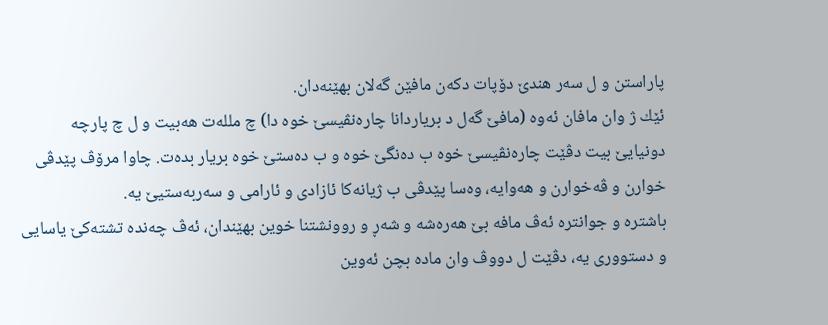پاراستن و ل سه‌ر هندێ دۆپات دكه‌ن مافێن گه‌لان بهێنه‌دان.
ئێك ژ وان مافان ئه‌وه‌ (مافێ گه‌ل د بریاردانا چاره‌نڤیسێ خوه‌ دا) چ ملله‌ت هه‌بیت و ل چ پارچه‌ دونیایێ بیت دڤێت چاره‌نڤیسێ خوه‌ ب ده‌نگێ خوه‌ و ب ده‌ستێ خوه‌ بریار بده‌ت. چاوا مرۆڤ پێدڤی خوارن و ڤه‌خوارن و هه‌وایه‌، وه‌سا پێدڤى ب ژیانه‌كا ئازادى و ئارامى و سه‌ربه‌ستیێ یه‌.
باشتره‌ و جوانتره‌ ئه‌ڤ مافه‌ بێ هه‌ره‌شه‌ و شه‌ڕ و روونشتنا خوین بهێندان، ئه‌ڤ چه‌نده‌ تشته‌كێ یاسایی و دستووری یه‌، دڤێت ل دووڤ وان ماده‌ بچن ئه‌وین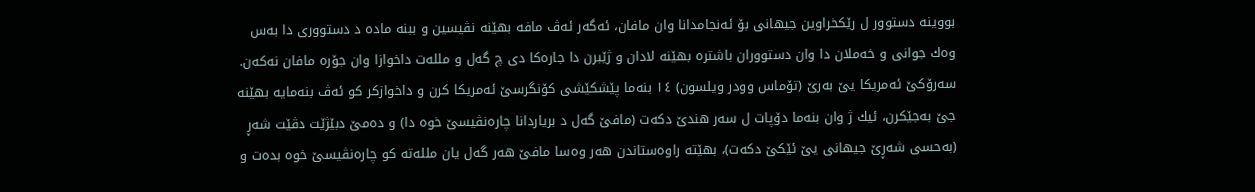بووینه‌ دستوور ل رێكخراوین جیهانى بۆ ئه‌نجامدانا وان مافان، ئه‌گه‌ر ئه‌ڤ مافه‌ بهێنه‌ نڤیسین و ببنه‌ ماده‌ د دستووری دا به‌س وه‌ك جوانى و خه‌ملان دا وان دستووران باشتره‌ بهێنه‌ لادان و ژێبرن دا جاره‌كا دى چ گه‌ل و ملله‌ت داخوازا وان جۆره‌ مافان نه‌كه‌ن.
سه‌رۆكێ ئه‌مریكا یێ به‌رێ (تۆماس وودر ویلسون) ١٤ بنه‌ما پێشكێشی كۆنگرسێ ئه‌مریكا كرن و داخوازكر كو ئه‌ڤ بنه‌مایه‌ بهێنه‌ جێ به‌جێكرن، ئیك ژ وان بنه‌ما دۆپات ل سه‌ر هندێ دكه‌ت (مافێ گه‌ل د بریاردانا چاره‌نڤیسێ خوه‌ دا) و ده‌مێ دبێژێت دڤێت شه‌ڕ (به‌حسی شه‌ڕێ جیهانی یێ ئێكێ دكه‌ت)، بهێته‌ راوه‌ستاندن هه‌ر وه‌سا مافێ هه‌ر گه‌ل یان ملله‌ته‌ كو چاره‌نڤیسێ خوه‌ بده‌ت و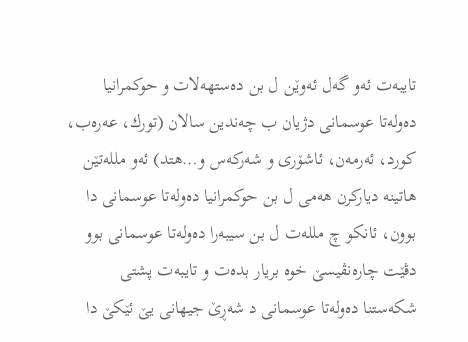تایبه‌ت ئه‌و گه‌ل ئه‌وێن ل بن ده‌ستهه‌لات و حوكمرانیا ده‌وله‌تا عوسمانى دژیان ب چه‌ندین سالان (تورك، عه‌ره‌ب، كورد، ئه‌رمه‌ن، ئاشۆرى و شه‌ركه‌س و…هتد) ئه‌و ملله‌تێن هاتینه‌ دیاركرن هه‌مى ل بن حوكمرانیا ده‌وله‌تا عوسمانى دا بوون، ئانكو چ ملله‌ت ل بن سیبه‌را ده‌وله‌تا عوسمانی بوو دڤێت چاره‌نڤیسێ خوه‌ بریار بده‌ت و تایبه‌ت پشتی شكه‌ستنا ده‌وله‌تا عوسمانی د شه‌ڕێ جیهانی یێ ئێكێ دا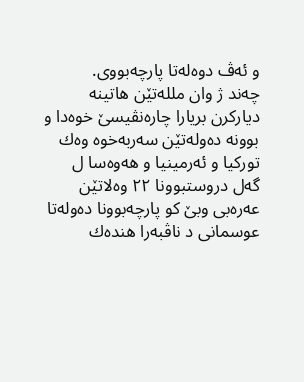و ئه‌ڤ دوه‌له‌تا پارچه‌بووى.
چه‌ند ژ وان ملله‌تێن هاتینه‌ دیاركرن بریارا چاره‌نڤیسێ خوه‌دا و بوونه‌ ده‌وله‌تێن سه‌ربه‌خوه‌ وه‌ك توركیا و ئه‌رمینیا و هه‌وه‌سا ل گه‌ل دروستبوونا ٢٢ وه‌لاتێن عه‌ره‌بى وبێ كو پارچه‌بوونا ده‌وله‌تا عوسمانى د ناڤبه‌را هنده‌ك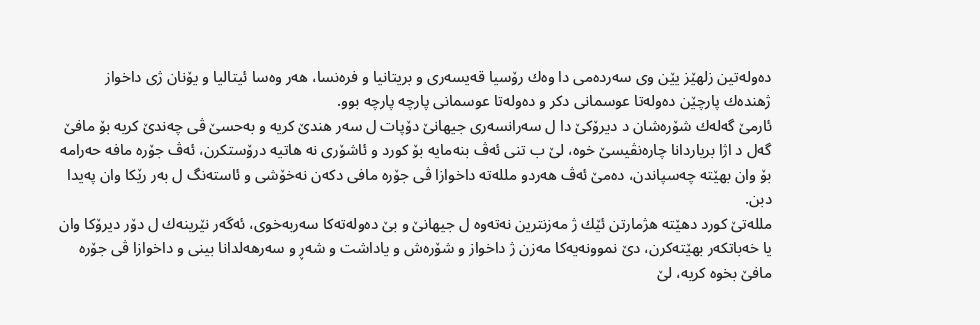ده‌وله‌تین زلهێز یێن وى سه‌رده‌مى دا وه‌ك رۆسیا قه‌یسه‌رى و بریتانیا و فره‌نسا، هه‌ر وه‌سا ئیتالیا و یۆنان ژی داخواز ژهنده‌ك پارچێن ده‌وله‌تا عوسمانى دكر و ده‌وله‌تا عوسمانى پارچه‌ پارچه‌ بوو.
ئارمێ گه‌له‌ك شۆره‌شان د دیرۆكێ دا ل سه‌رانسه‌رى جیهانێ دۆپات ل سه‌ر هندێ كریه‌ و به‌حسێ ڤی چه‌ندێ كریه‌ بۆ مافێ گه‌ل د اژا بریاردانا چاره‌نڤیسێ خوه‌، لێ ب تنى ئه‌ڤ بنه‌مایه‌ بۆ كورد و ئاشۆرى نه‌ هاتیه‌ درۆستكرن، ئه‌ڤ جۆره‌ مافه‌ حه‌رامه‌ بۆ وان بهێته‌ چه‌سپاندن، ده‌مێ ئه‌ڤ هه‌ردو ملله‌ته‌ داخوازا ڤى جۆره‌ مافى دكه‌ن نه‌خۆشی و ئاسته‌نگ ل به‌ر رێكا وان په‌یدا دبن.
ملله‌تێ كورد دهێته‌ هژمارتن ئێك ژ مه‌زنترین نه‌ته‌وه‌ ل جیهانێ و بێ ده‌وله‌ته‌كا سه‌ربه‌خوى، ئه‌گه‌ر نێرینه‌ك ل دۆر دیرۆكا وان یا خه‌باتكه‌ر بهێته‌كرن، دێ نموونه‌یه‌كا مه‌زن ژ داخواز و شۆره‌ش و یاداشت و شه‌ڕ و سه‌رهه‌لدانا بینی و داخوازا ڤى جۆره‌ مافێ بخوه‌ كریه‌، لێ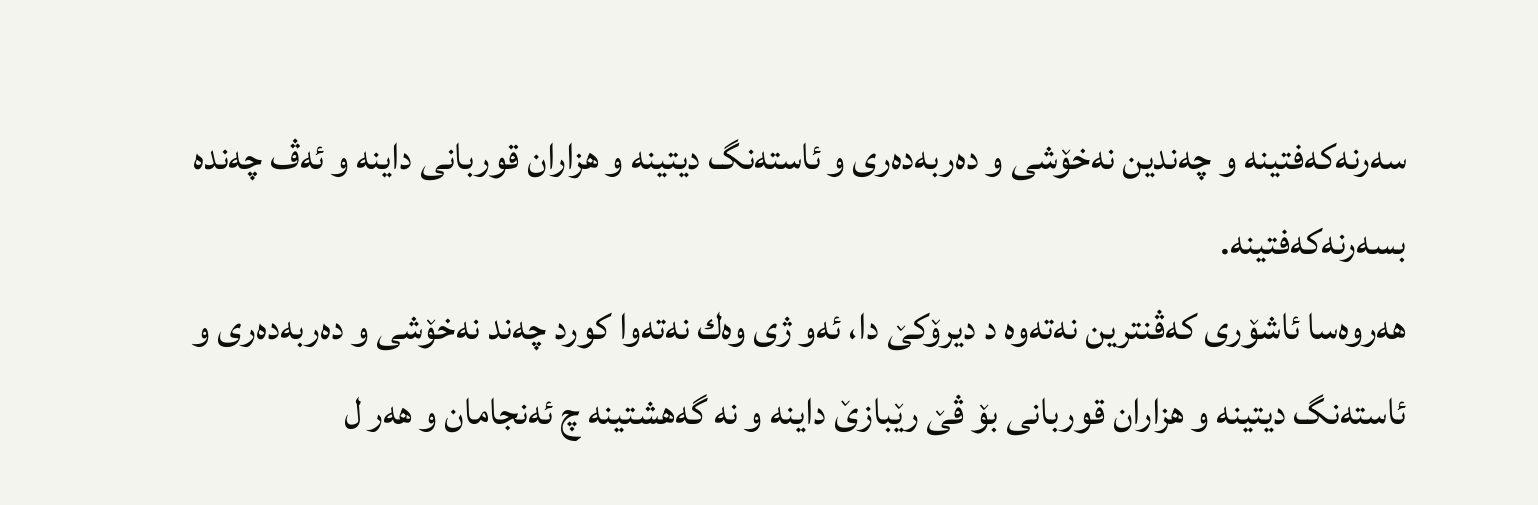سه‌رنه‌كه‌فتینه‌ و چه‌ندین نه‌خۆشی و ده‌ربه‌ده‌ری و ئاسته‌نگ دیتینه‌ و هزاران قوربانى داینه‌ و ئه‌ڤ چه‌نده‌ بسه‌رنه‌كه‌فتینه‌.
هه‌روه‌سا ئاشۆرى كه‌ڤنترین نه‌ته‌وه‌ د دیرۆكێ دا، ئه‌و ژی وه‌ك نه‌ته‌وا كورد چه‌ند نه‌خۆشی و ده‌ربه‌ده‌ری و ئاسته‌نگ دیتینه‌ و هزاران قوربانى بۆ ڤێ رێبازێ داینه‌ و نه‌ گه‌هشتینه‌ چ ئه‌نجامان و هه‌ر ل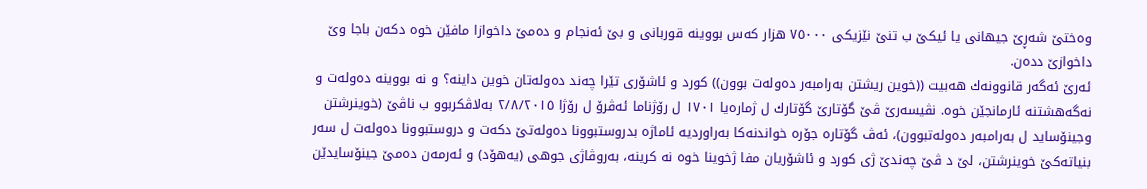وه‌ختێ شه‌ڕێ جیهانی یا ئیكێ ب تنێ نێزیكی ٧٥٠٠٠ هزار كه‌س بووینه‌ قوربانی و بێ ئه‌نجام و ده‌مێ داخوازا مافێن خوه‌ دكه‌ن باجا وێ داخوازێ دده‌ن.
ئه‌رێ ئه‌گه‌ر قانوونه‌ك هه‌بیت ((خوین ریشتن به‌رامبه‌ر ده‌وله‌ت بوون)) كورد و ئاشۆرى تێرا چه‌ند ده‌وله‌تان خوین داینه‌؟ و نه‌ بووینه‌ ده‌وله‌ت و نه‌گه‌هشتنه‌ ئارمانجێن خوه‌. نڤیسه‌رێ ڤێ گۆتارێ گۆتارك ل ژماره‌یا ١٧٠١ ل رۆژناما ئه‌ڤرۆ ل رۆژا ٢/٨/٢٠١٥ به‌لاڤكربوو ب ناڤێ (خوینرشتن وجینۆساید ل به‌رامبه‌ر ده‌وله‌تبوون)، ئه‌ڤ گۆتاره‌ جۆره‌ خواندنه‌كا به‌راوردیه‌ ئاماژه‌ بدروستبوونا ده‌وله‌تێ دكه‌ت و دروستبوونا ده‌وله‌ت ل سه‌ر بنیاته‌كێ خوینرشتن، لێ د ڤێ چه‌ندێ ژی كورد و ئاشۆریان مفا ژخوینا خوه‌ نه‌ كرینه‌، به‌روڤاژی جوهی (یه‌هۆد) و ئه‌رمه‌ن ده‌مێ جینۆسایدێن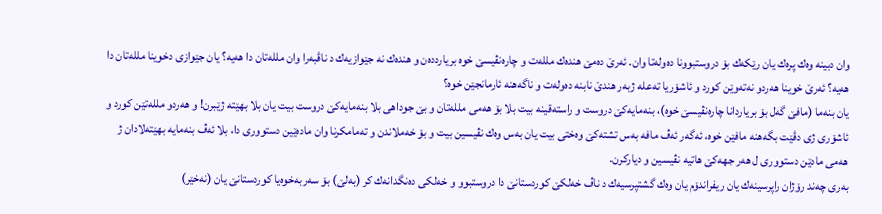وان دبینه‌ وه‌ك پره‌ك یان رێكه‌ك بۆ دروستبوونا ده‌وله‌تا وان. ئه‌رێ ده‌مێ هنده‌ك ملله‌ت و چاره‌نڤیسێ خوه‌ بریاردده‌ن و هنده‌ك نه‌ جێوازیه‌ك د ناڤبه‌را وان ملله‌تان دا هه‌یه‌؟ یان جێوازى دخوینا ملله‌تان دا هه‌یه‌؟ ئه‌رێ خوینا هه‌ردو نه‌ته‌وێن كورد و ئاشۆریا ته‌عله‌ ژبه‌ر هندێ نابنه‌ ده‌وله‌ت و ناگه‌هنه‌ ئارمانجێن خوه‌؟
یان بنه‌ما (مافێ گه‌ل بۆ بریاردانا چاره‌نڤیسێ خوه‌)، بنه‌مایه‌كێ دروست و راسته‌قینه‌ بیت بلا بۆ هه‌مى ملله‌تان و بێ جوداهی بلا بنه‌مایه‌كێ دروست بیت یان بلا بهێته‌ ژێبرن! و هه‌ردو ملله‌تێن كورد و ئاشۆری ژی دڤێت بگه‌هنه‌ مافێن خوه‌، ئه‌گه‌ر ئه‌ڤ مافه‌ به‌س تشته‌كێ وه‌ختى بیت یان به‌س وه‌ك نڤیسین بیت و بۆ خه‌ملاندن و ته‌مامكرنا وان ماده‌ێین دستووری دا، بلا ئه‌ڤ بنه‌مایه‌ بهێته‌لادان ژ هه‌مى مادێن دستووری ل هه‌ر جهه‌كێ هاتیه‌ نڤیسین و دیاركرن.
به‌رى چه‌ند رۆژان راپرسینه‌ك یان ریفراندۆم یان وه‌ك گشتپرسیه‌ك د ناڤ خه‌لكێ كوردستانێ دا دروستبوو و خه‌لكى ده‌نگدانه‌ك كر (به‌لێ) بۆ سه‌ربه‌خوه‌یا كوردستانێ یان (نه‌خێر)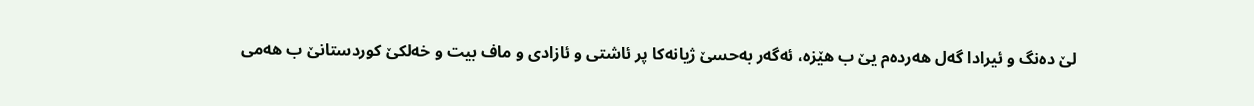لێ ده‌نگ و ئیرادا گه‌ل هه‌رده‌م یێ ب هێزه‌، ئه‌گه‌ر به‌حسێ ژیانه‌كا پر ئاشتی و ئازادی و ماف بیت و خه‌لكێ كوردستانێ ب هه‌مى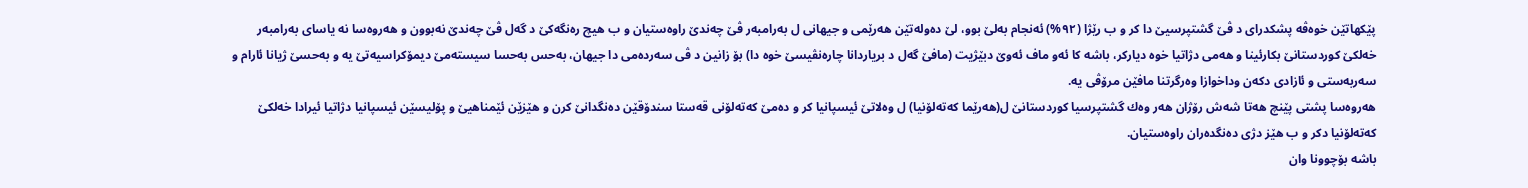پێكهاتێن خوه‌ڤه‌ پشكدراى د ڤێ گشتپرسیێ دا كر و ب رێژا (٩٢%) ئه‌نجام به‌لێ بوو، لێ ده‌وله‌تێن هه‌رێمی و جیهانى ل به‌رامبه‌ر ڤێ چه‌ندێ راوه‌ستیان و ب هیچ ره‌نگه‌كێ د گه‌ل ڤێ چه‌ندێ نه‌بوون و هه‌روه‌سا نه‌ یاسای به‌رامبه‌ر خه‌لكێ كوردستانێ بكارئینا و هه‌مى دژاتیا خوه‌ دیاركر، باشه‌ كا ئه‌و ماف ئه‌وێ دبێژیت (مافێ گه‌ل د بریاردانا چاره‌نڤیسێ خوه‌ دا) بۆ زانین د ڤى سه‌رده‌مى دا جیهان، به‌حس به‌حسا سیسته‌مێ دیمۆكراسیه‌تێ یه‌ و به‌حسێ ژیانا ئارام و سه‌ربه‌ستی و ئازادی دكه‌ن وداخوازا وه‌رگرتنا مافێن مرۆڤی یه‌.
هه‌روه‌سا پشتی پێنچ هه‌تا شه‌ش رۆژان هه‌ر وه‌ك گشتپرسیا كوردستانێ ل(هه‌رێما كه‌ته‌لۆنیا) ل وه‌لاتێ ئیسپانیا كر و ده‌مێ كه‌ته‌لۆنى قه‌ستا سندۆقێن ده‌نگدانێ كرن و هێزێن ئێمناهیێ و پۆلیسێن ئیسپانیا دژاتیا ئیرادا خه‌لكێ كه‌ته‌لۆنیا دكر و ب هێز دژی ده‌نگده‌ران راوه‌ستیان.
باشه‌ بۆچوونا وان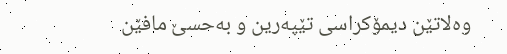وه‌لاتێن دیمۆكراسی تێپه‌رین و به‌حسێ مافێن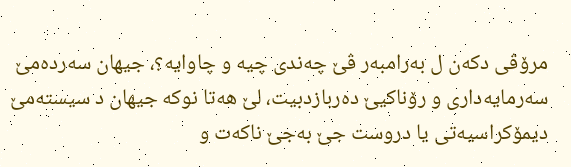مرۆڤی دكه‌ن ل به‌رامبه‌ر ڤێ چه‌ندی چیه‌ و چاوایه‌؟، جیهان سه‌رده‌مێ سه‌رمایه‌دارى و رۆناكیێ ده‌ربازدبیت، لێ هه‌تا نوكه‌ جیهان د سیسته‌مێ دیمۆكراسیه‌تى یا دروست جێ به‌جێ ناكه‌ت و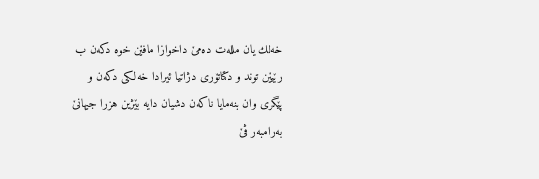خه‌لك یان ملله‌ت ده‌مێ داخوازا مافێن خوه‌ دكه‌ن ب رێیێن توند و دكتاتۆری دژاتیا ئیرادا خه‌لكی دكه‌ن و پێگری وان بنه‌مایا ناكه‌ن دشیان دایه‌ بێژین هزرا جیهانێ به‌رامبه‌ر ڤێ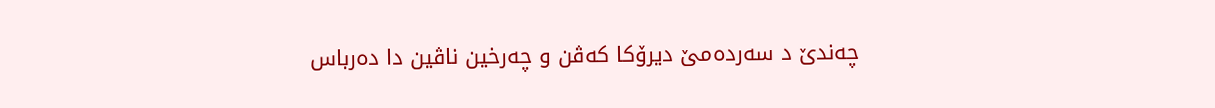چه‌ندێ د سه‌رده‌مێ دیرۆكا كه‌ڤن و چه‌رخین ناڤین دا ده‌رباس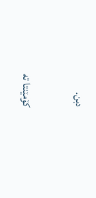دبن.

کۆمێنتا تە